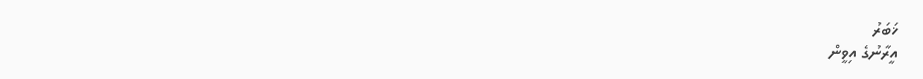ޚަބަރު
އީރާނުގެ އިވީން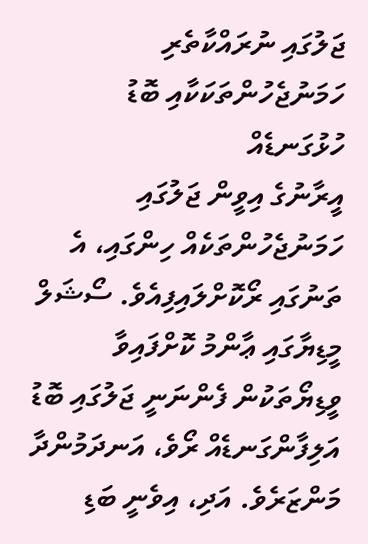ޖަލުގައި ނުރައްކާތެރި ހަމަނުޖެހުންތަކަކާއި ބޮޑު ހުޅުގަނޑެއް
އީރާނުގެ އިވީން ޖަލުގައި ހަމަނުޖެހުންތަކެއް ހިންގައި، އެ ތަނުގައި ރޯކޮށްލައިފިއެވެ. ސޯޝަލް މީޑިޔާގައި ޢާންމު ކޮށްފައިވާ ވީޑިޔޯތަކުން ފެންނަނީ ޖަލުގައި ބޮޑު އަލިފާންގަނޑެއް ރޯވެ، އަނދަމުންދާ މަންޒަރެވެ. އަދި، އިވެނީ ބަޑި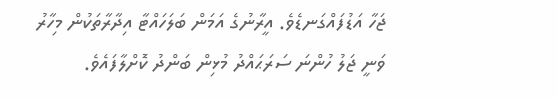ޖަހާ އަޑުފައްގަނޑެވެ. އީރާނުގެ އަމަން ބަލަހައްޓާ އިދާރާތަކުން މިހާރު ވަނީ ޖަލު ހުންނަ ސަރަޙައްދު މުޅިން ބަންދު ކޮށްލާފައެވެ.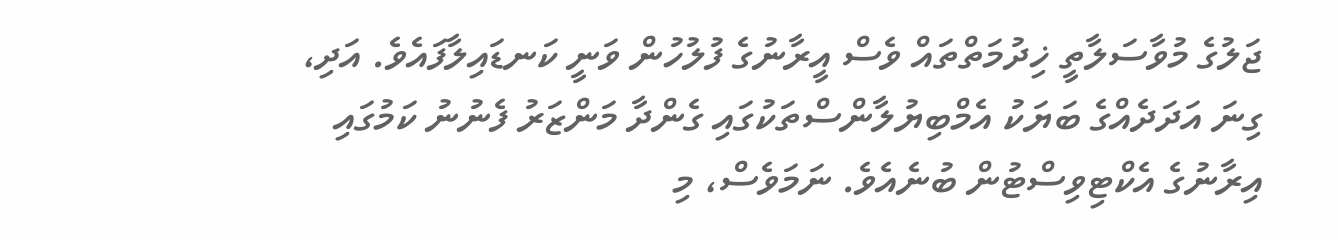ޖަލުގެ މުވާސަލާތީ ޚިދުމަތްތައް ވެސް އީރާނުގެ ފުލުހުން ވަނީ ކަނޑައިލާފައެވެ. އަދި، ގިނަ އަދަދެއްގެ ބަޔަކު އެމްބިޔުލާންސްތަކުގައި ގެންދާ މަންޒަރު ފެނުނު ކަމުގައި އިރާނުގެ އެކްޓިވިސްޓުން ބުނެއެވެ. ނަމަވެސް، މި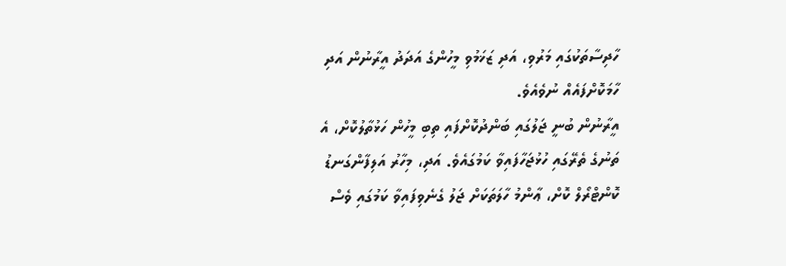ހާދިސާތަކުގައި މަރުވި، އަދި ޒަޚަމުވި މީހުންގެ އަދަދު އީރާނުން އަދި ހާމަކޮށްފައެއް ނުވެއެވެ.
އީރާނުން ބުނީ ޖަލުގައި ބަންދުކޮށްފައި ތިބި މީހުން ހަޅުތާލުކޮށް، އެ ތަނުގެ ތެރޭގައި ހުޅުޖަހާފައިވާ ކަމުގައެވެ. އަދި، މިހާރު އަލިފާންގަނޑު ކޮންޓްރޯލް ކޮށް، ޢާންމު ހާލަތަކަށް ޖަލު ގެނެވިފައިވާ ކަމުގައި ވެސް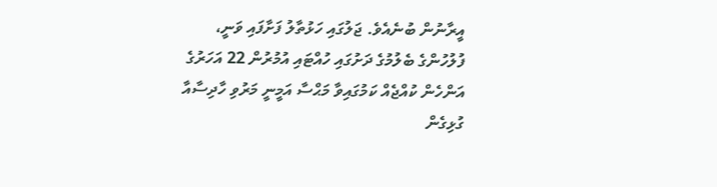އީރާނުން ބުނެއެވެ. ޖަލުގައި ހަޅުތާލު ފަށާފައި ވަނީ، ފުލުހުންގެ ބެލުމުގެ ދަށުގައި ހުއްޓައި އުމުރުން 22 އަހަރުގެ އަންހެން ކުއްޖެއް ކަމުގައިވާ މަޙްސާ އަމީނީ މަރުވި ހާދިސާއާ ގުޅިގެން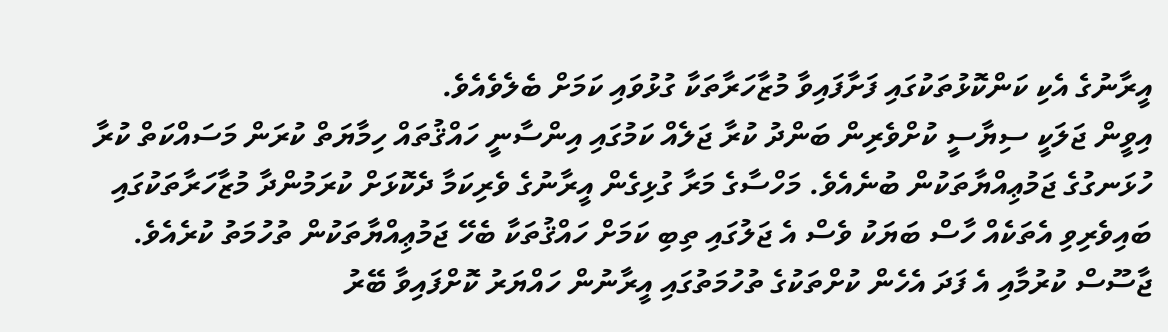އީރާނުގެ އެކި ކަންކޮޅުތަކުގައި ފަށާފައިވާ މުޒާހަރާތަކާ ގުޅުވައި ކަމަށް ބެލެވެއެވެ.
އިވީން ޖަލަކީ ސިޔާސީ ކުށްވެރިން ބަންދު ކުރާ ޖަލެއް ކަމުގައި އިންސާނީ ހައްޤުތައް ހިމާޔަތް ކުރަން މަސައްކަތް ކުރާ ހުޅަނގުގެ ޖަމުޢިއްޔާތަކުން ބުނެއެވެ. މަހްސާގެ މަރާ ގުޅިގެން އީރާނުގެ ވެރިކަމާ ދެކޮޅަށް ކުރަމުންދާ މުޒާހަރާތަކުގައި ބައިވެރިވި އެތަކެއް ހާސް ބަޔަކު ވެސް އެ ޖަލުގައި ތިބި ކަމަށް ހައްޤުތަކާ ބެހޭ ޖަމުޢިއްޔާތަކުން ތުހުމަތު ކުރެއެވެ.
ޖާސޫސް ކުރުމާއި އެ ފަދަ އެހެން ކުށްތަކުގެ ތުހުމަތުގައި އީރާނުން ހައްޔަރު ކޮށްފައިވާ ބޭރު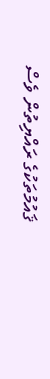ޤައުމުތަކުގެ ރައްޔިތުން ވެސް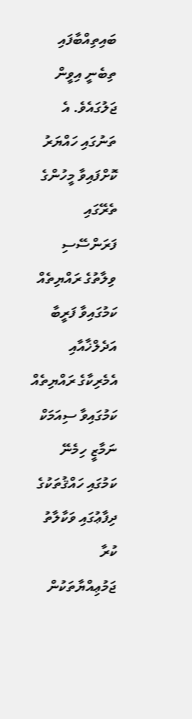ބައިތިއްބާފައި ތިބެނީ އިވީން ޖަލުގައެވެ. އެ ތަނުގައި ހައްޔަރު ކޮށްފައިވާ މީހުންގެ ތެރޭގައި ފަރަންސޭސި ވިލާތުގެ ރައްޔިތެއް ކަމުގައިވާ ފަރީބާ އަދެލްޚާއާއި އެމެރިކާގެ ރައްޔިތެއް ކަމުގައިވާ ސިއަމަކް ނަމާޒީ ހިމެނޭ ކަމުގައި ހައްޤުތަކުގެ ދިފާޢުގައި ވަކާލާތު ކުރާ ޖަމުޢިއްޔާތަކުން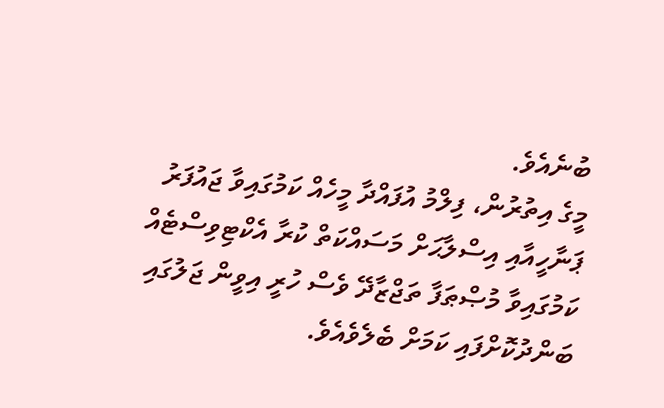ބުނެއެވެ.
މީގެ އިތުރުން، ފިލްމު އުފައްދާ މީހެއް ކަމުގައިވާ ޖައުފަރު ޕަނާހީއާއި އިސްލާޙަށް މަސައްކަތް ކުރާ އެކްޓިވިސްޓެއް ކަމުގައިވާ މުޞްޠަފާ ތަޖްޒާދޭ ވެސް ހުރީ އިވީން ޖަލުގައި ބަންދުކޮށްފައި ކަމަށް ބެލެވެއެވެ.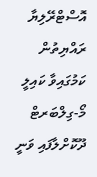އޮސްޓްރޭލިޔާ ރައްޔިތުން ކަމުގައިވާ ކައިލީ މޯ-ގިލްބަރޓް ދޫކޮށްލާފައި ވަނީ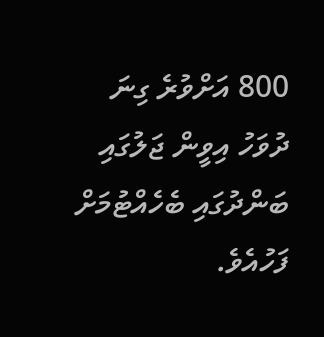800 އަށްވުރެ ގިނަ ދުވަހު އިވީން ޖަލުގައި ބަންދުގައި ބެހެއްޓުމަށް ފަހުއެވެ.